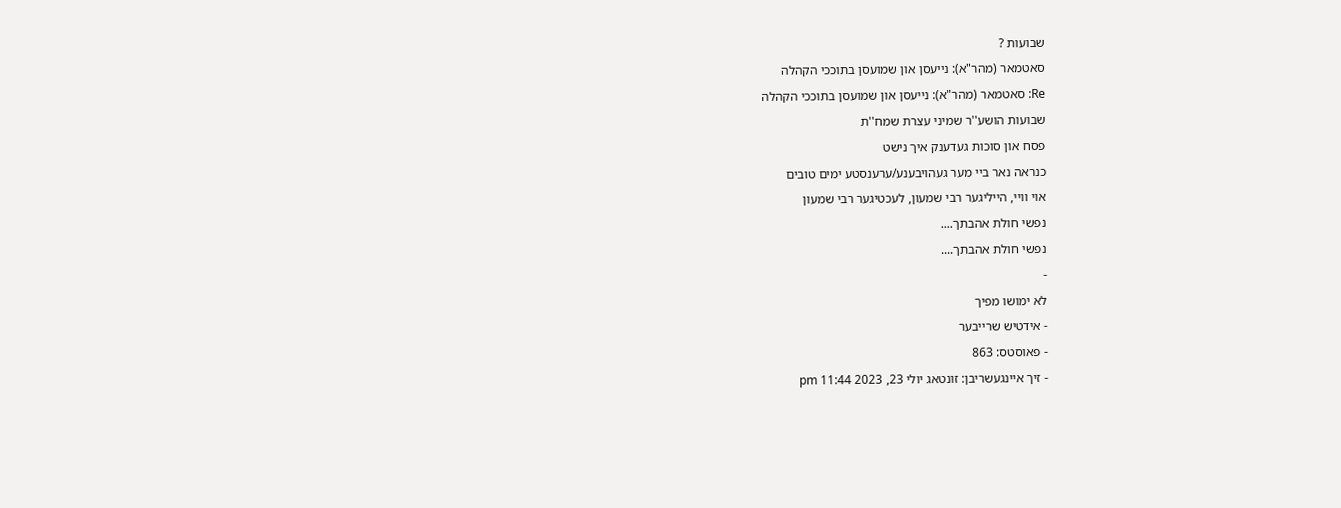שבועות ?
סאטמאר (מהר"א): נייעסן און שמועסן בתוככי הקהלה
Re: סאטמאר (מהר"א): נייעסן און שמועסן בתוככי הקהלה
שבועות הושע''ר שמיני עצרת שמח''ת
פסח און סוכות געדענק איך נישט
כנראה נאר ביי מער געהויבענע/ערענסטע ימים טובים
אוי וויי, הייליגער רבי שמעון, לעכטיגער רבי שמעון
נפשי חולת אהבתך....
נפשי חולת אהבתך....
-
לא ימושו מפיך
- אידטיש שרייבער
- פאוסטס: 863
- זיך איינגעשריבן: זונטאג יולי 23, 2023 11:44 pm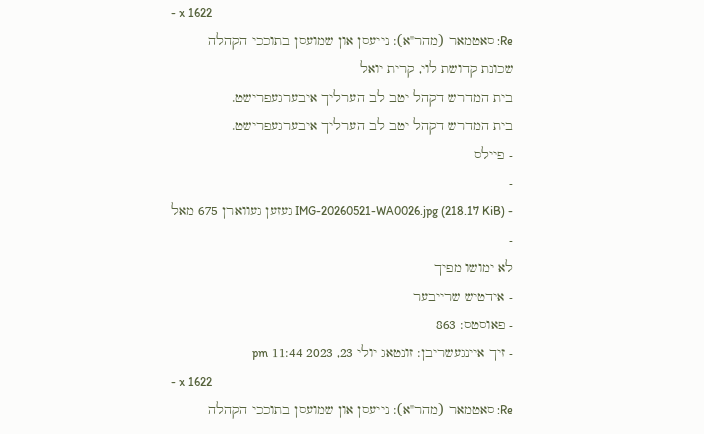- x 1622
Re: סאטמאר (מהר"א): נייעסן און שמועסן בתוככי הקהלה
שכונת קדושת לוי, קרית יואל
בית המדרש דקהל יטב לב הערליך איבערגעפרישט.
בית המדרש דקהל יטב לב הערליך איבערגעפרישט.
- פיילס
-
- IMG-20260521-WA0026.jpg (218.17 KiB) געזען געווארן 675 מאל
-
לא ימושו מפיך
- אידטיש שרייבער
- פאוסטס: 863
- זיך איינגעשריבן: זונטאג יולי 23, 2023 11:44 pm
- x 1622
Re: סאטמאר (מהר"א): נייעסן און שמועסן בתוככי הקהלה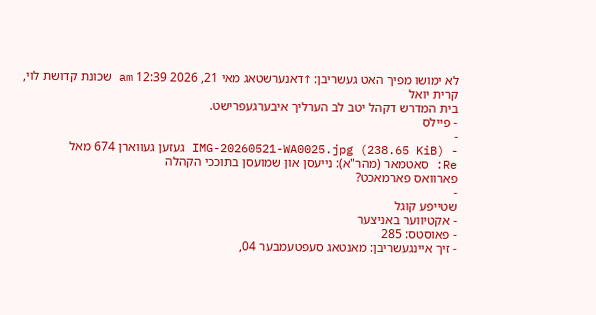לא ימושו מפיך האט געשריבן: ↑דאנערשטאג מאי 21, 2026 12:39 am שכונת קדושת לוי, קרית יואל
בית המדרש דקהל יטב לב הערליך איבערגעפרישט.
- פיילס
-
- IMG-20260521-WA0025.jpg (238.65 KiB) געזען געווארן 674 מאל
Re: סאטמאר (מהר"א): נייעסן און שמועסן בתוככי הקהלה
פארוואס פארמאכט?
-
שטייפע קוגל
- אקטיווער באניצער
- פאוסטס: 285
- זיך איינגעשריבן: מאנטאג סעפטעמבער 04,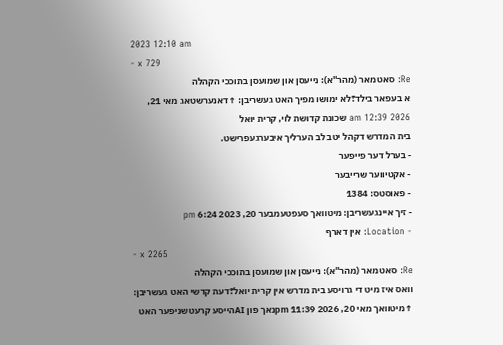2023 12:10 am
- x 729
Re: סאטמאר (מהר"א): נייעסן און שמועסן בתוככי הקהלה
א בעפאר בילד?לא ימושו מפיך האט געשריבן: ↑דאנערשטאג מאי 21, 2026 12:39 am שכונת קדושת לוי, קרית יואל
בית המדרש דקהל יטב לב הערליך איבערגעפרישט.
- בערל דער פייפער
- אקטיווער שרייבער
- פאוסטס: 1384
- זיך איינגעשריבן: מיטוואך סעפטעמבער 20, 2023 6:24 pm
- Location: אין דארף
- x 2265
Re: סאטמאר (מהר"א): נייעסן און שמועסן בתוככי הקהלה
וואס איז מיט די גרויסע בית מדרש אין קרית יואל?דעת קדשי האט געשריבן: ↑מיטוואך מאי 20, 2026 11:39 pmנאך פון AIהייסע קרעטשניפער האט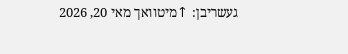געשריבן: ↑מיטוואך מאי 20, 2026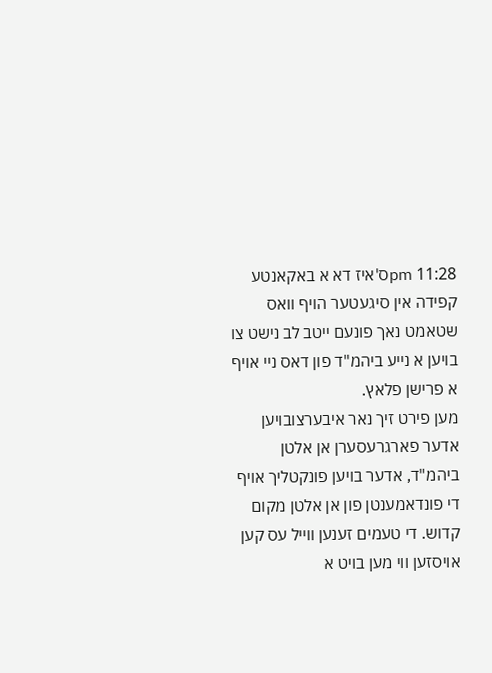11:28 pmס'איז דא א באקאנטע קפידה אין סיגעטער הויף וואס שטאמט נאך פונעם ייטב לב נישט צו בויען א נייע ביהמ"ד פון דאס ניי אויף א פרישן פלאץ.
מען פירט זיך נאר איבערצובויען אדער פארגרעסערן אן אלטן ביהמ"ד, אדער בויען פונקטליך אויף די פונדאמענטן פון אן אלטן מקום קדוש. די טעמים זענען ווייל עס קען אויסזען ווי מען בויט א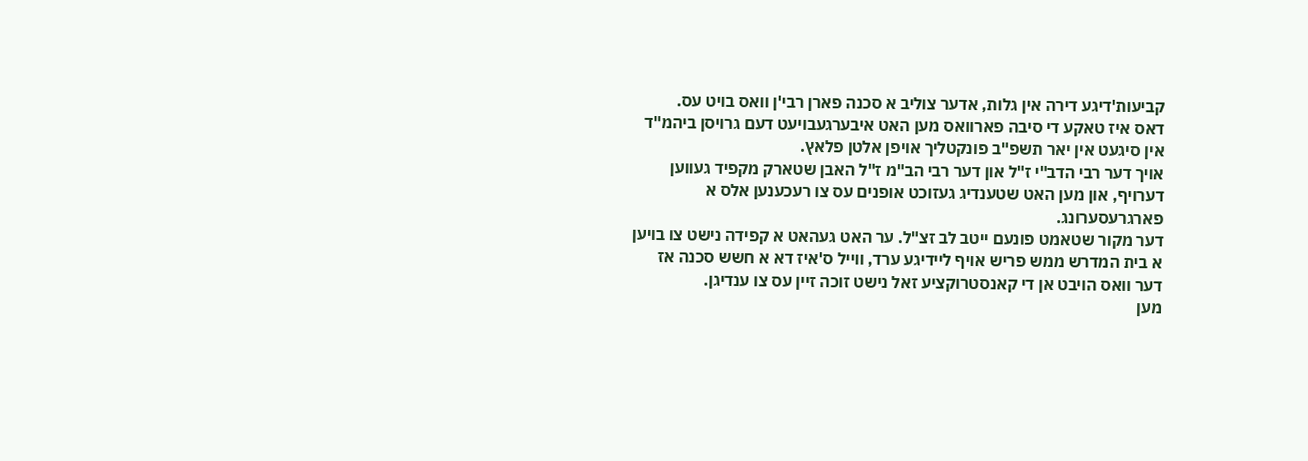קביעות'דיגע דירה אין גלות, אדער צוליב א סכנה פארן רבי'ן וואס בויט עס.
דאס איז טאקע די סיבה פארוואס מען האט איבערגעבויעט דעם גרויסן ביהמ"ד אין סיגעט אין יאר תשפ"ב פונקטליך אויפן אלטן פלאץ.
אויך דער רבי הדב"י ז"ל און דער רבי הב"מ ז"ל האבן שטארק מקפיד געווען דערויף, און מען האט שטענדיג געזוכט אופנים עס צו רעכענען אלס א פארגרעסערונג.
דער מקור שטאמט פונעם ייטב לב זצ"ל. ער האט געהאט א קפידה נישט צו בויען א בית המדרש ממש פריש אויף ליידיגע ערד, ווייל ס'איז דא א חשש סכנה אז דער וואס הויבט אן די קאנסטרוקציע זאל נישט זוכה זיין עס צו ענדיגן.
מען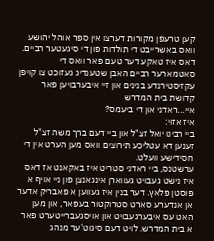קען טרעפן מקורות דערצו אין ספר אוהל יהושע וואס באשרייבט די תולדות פון די סיגעטער רביים.
דאס איז טאקע דער טעם פאר וואס די סאטמארער רביים האבן שטענדיג געזוכט צו קויפן עקזיסטירנדע בנינים און זיי איבערבויען פאר קדושת בית המדרש
איי...ראדני און די ביעמס?
איז אזוי:
ביי רבינו יואל זצ"ל און ביי דעם ברך משה זצ"ל זענען דא עטליכע תירוצים וואס מען הערט אין די חסידישע וועלט.
ערשטנס, ביי ראדני סטריט איז באקאנט אז דאס איז נישט געבויט געווארן אינגאנצן פון ניי אויף א פוסטן פלאץ. דער בנין איז געווען א פאבריק אדער אן אנדערע סארט סטרוקטור בעפאר, און מען האט עס איבערגעבויט און אויסגעברייטערט פאר א בית המדרש. לויט דעם סיגוט'ער מנהג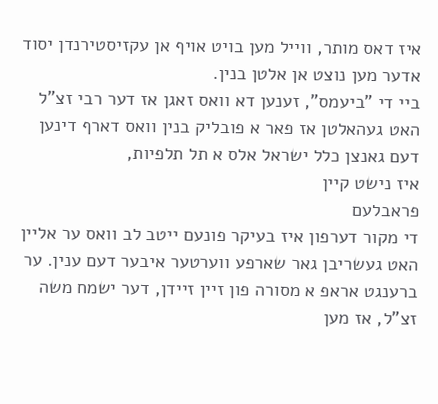איז דאס מותר, ווייל מען בויט אויף אן עקזיסטירנדן יסוד אדער מען נוצט אן אלטן בנין.
ביי די "ביעמס", זענען דא וואס זאגן אז דער רבי זצ"ל האט געהאלטן אז פאר א פובליק בנין וואס דארף דינען דעם גאנצן כלל ישראל אלס א תל תלפיות,
איז נישט קיין
פראבלעם
די מקור דערפון איז בעיקר פונעם ייטב לב וואס ער אליין האט געשריבן גאר שארפע ווערטער איבער דעם ענין. ער ברענגט אראפ א מסורה פון זיין זיידן, דער ישמח משה זצ"ל, אז מען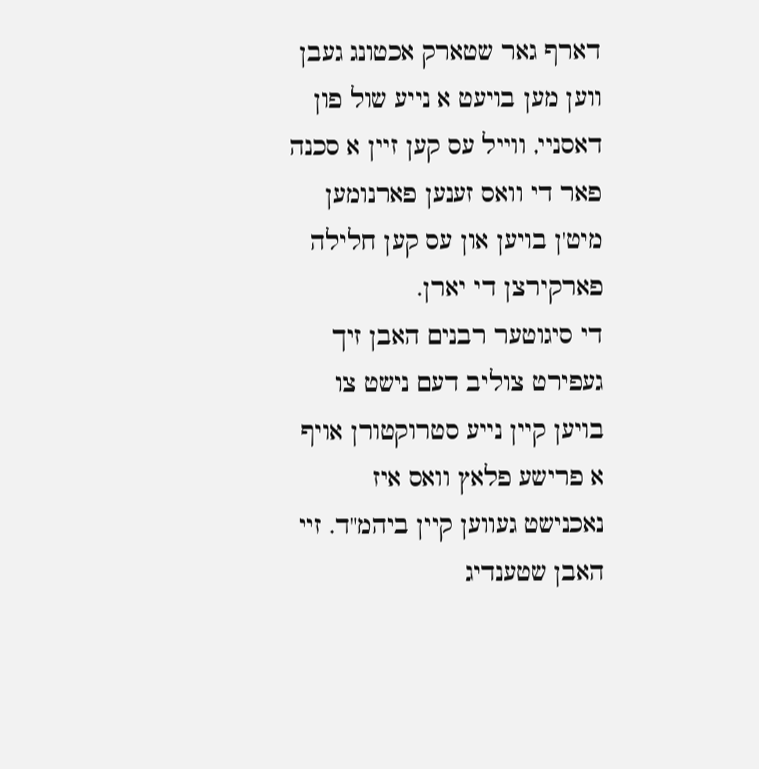דארף גאר שטארק אכטונג געבן ווען מען בויעט א נייע שול פון דאסניי, ווייל עס קען זיין א סכנה פאר די וואס זענען פארנומען מיט'ן בויען און עס קען חלילה פארקירצן די יארן.
די סיגוטער רבנים האבן זיך געפירט צוליב דעם נישט צו בויען קיין נייע סטרוקטורן אויף א פרישע פלאץ וואס איז נאכנישט געווען קיין ביהמ"ד. זיי האבן שטענדיג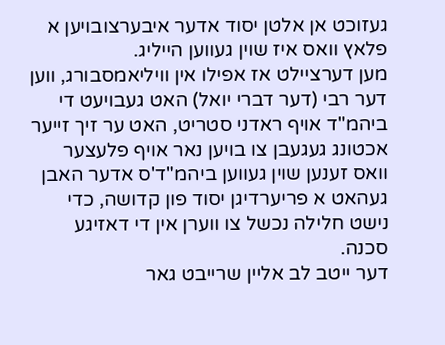געזוכט אן אלטן יסוד אדער איבערצובויען א פלאץ וואס איז שוין געווען הייליג.
מען דערציילט אז אפילו אין וויליאמסבורג, ווען דער רבי (דער דברי יואל) האט געבויעט די ביהמ"ד אויף ראדני סטריט, האט ער זיך זייער אכטונג געגעבן צו בויען נאר אויף פלעצער וואס זענען שוין געווען ביהמ"ד'ס אדער האבן געהאט א פריערדיגן יסוד פון קדושה, כדי נישט חלילה נכשל צו ווערן אין די דאזיגע סכנה.
דער ייטב לב אליין שרייבט גאר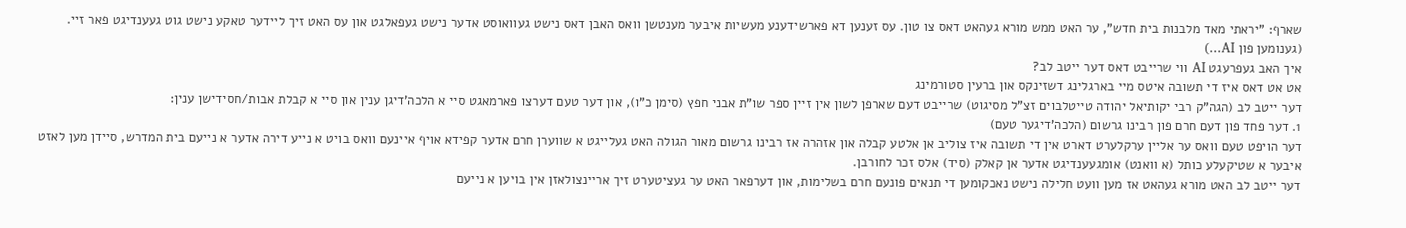שארף: "יראתי מאד מלבנות בית חדש", ער האט ממש מורא געהאט דאס צו טון. עס זענען דא פארשידענע מעשיות איבער מענטשן וואס האבן דאס נישט געוואוסט אדער נישט געפאלגט און עס האט זיך ליידער טאקע נישט גוט געענדיגט פאר זיי.
(גענומען פון AI...)
איך האב געפרעגט AI ווי שרייבט דאס דער ייטב לב?
אט אט דאס איז די תשובה איטס מיי בארגלינג דשזינקס און ברעין סטורמינג
דער ייטב לב (הגה"ק רבי יקותיאל יהודה טייטלבוים זצ"ל מסיגוט) שרייבט דעם שארפן לשון אין זיין ספר שו"ת אבני חפץ (סימן כ"ו), און דער טעם דערצו פארמאגט סיי א הלכה'דיגן ענין און סיי א קבלת אבות/חסידישן ענין:
1. דער פחד פון דעם חרם פון רבינו גרשום (הלכה'דיגער טעם)
דער הויפט טעם וואס ער אליין ערקלערט דארט אין די תשובה איז צוליב אן אלטע קבלה און אזהרה אז רבינו גרשום מאור הגולה האט געלייגט א שווערן חרם אדער קפידא אויף איינעם וואס בויט א נייע דירה אדער א נייעם בית המדרש, סיידן מען לאזט איבער א שטיקעלע כותל (א וואנט) אומגעענדיגט אדער אן קאלק (סיד) אלס זכר לחורבן.
דער ייטב לב האט מורא געהאט אז מען וועט חלילה נישט נאכקומען די תנאים פונעם חרם בשלימות, און דערפאר האט ער געציטערט זיך אריינצולאזן אין בויען א נייעם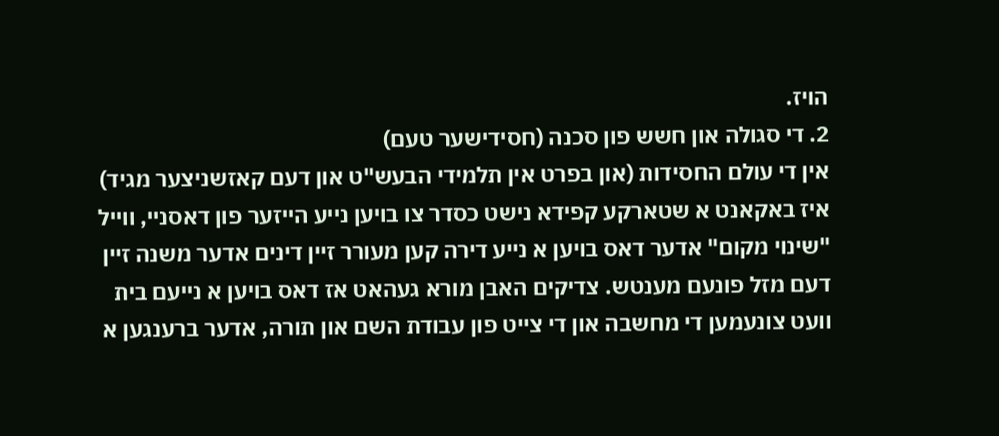הויז.
2. די סגולה און חשש פון סכנה (חסידישער טעם)
אין די עולם החסידות (און בפרט אין תלמידי הבעש"ט און דעם קאזשניצער מגיד) איז באקאנט א שטארקע קפידא נישט כסדר צו בויען נייע הייזער פון דאסניי, ווייל "שינוי מקום" אדער דאס בויען א נייע דירה קען מעורר זיין דינים אדער משנה זיין דעם מזל פונעם מענטש. צדיקים האבן מורא געהאט אז דאס בויען א נייעם בית וועט צונעמען די מחשבה און די צייט פון עבודת השם און תורה, אדער ברענגען א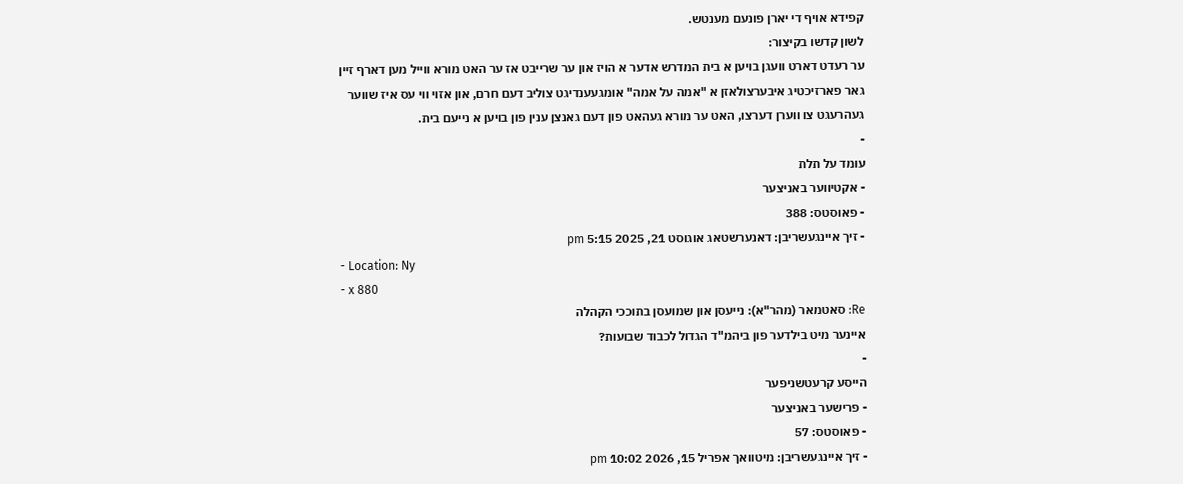קפידא אויף די יארן פונעם מענטש.
לשון קדשו בקיצור:
ער רעדט דארט וועגן בויען א בית המדרש אדער א הויז און ער שרייבט אז ער האט מורא ווייל מען דארף זיין גאר פארזיכטיג איבערצולאזן א "אמה על אמה" אומגעענדיגט צוליב דעם חרם, און אזוי ווי עס איז שווער געהרעגט צו ווערן דערצו, האט ער מורא געהאט פון דעם גאנצן ענין פון בויען א נייעם בית.
-
עומד על תלת
- אקטיווער באניצער
- פאוסטס: 388
- זיך איינגעשריבן: דאנערשטאג אוגוסט 21, 2025 5:15 pm
- Location: Ny
- x 880
Re: סאטמאר (מהר"א): נייעסן און שמועסן בתוככי הקהלה
איינער מיט בילדער פון ביהמ"ד הגדול לכבוד שבועות?
-
הייסע קרעטשניפער
- פרישער באניצער
- פאוסטס: 57
- זיך איינגעשריבן: מיטוואך אפריל 15, 2026 10:02 pm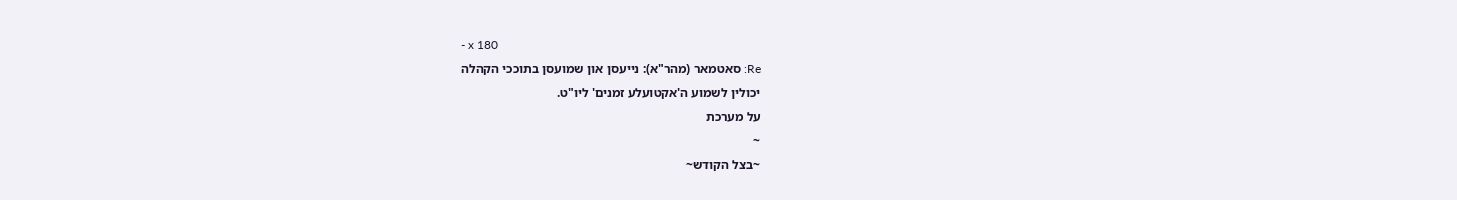- x 180
Re: סאטמאר (מהר"א): נייעסן און שמועסן בתוככי הקהלה
יכולין לשמוע ה'אקטועלע זמנים' ליו"ט.
על מערכת
~
~בצל הקודש~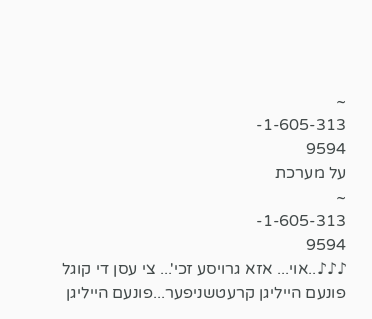~
1-605-313-
9594
על מערכת
~
1-605-313-
9594
♪♪♪..אוי... אזא גרויסע זכי'... צי עסן די קוגל פונעם הייליגן קרעטשניפער...פונעם הייליגן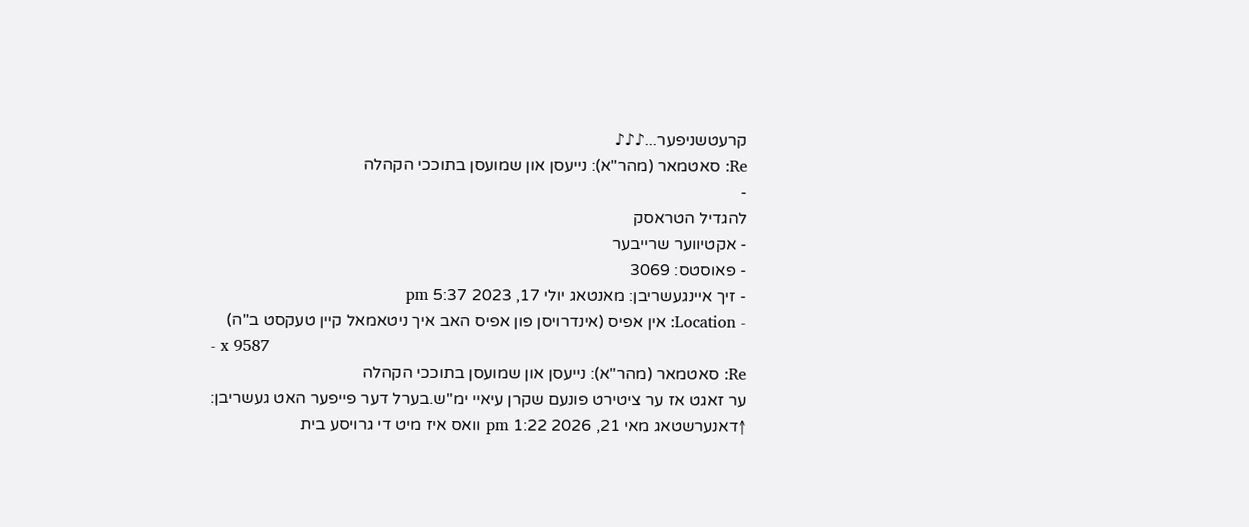קרעטשניפער...♪♪♪
Re: סאטמאר (מהר"א): נייעסן און שמועסן בתוככי הקהלה
-
להגדיל הטראסק
- אקטיווער שרייבער
- פאוסטס: 3069
- זיך איינגעשריבן: מאנטאג יולי 17, 2023 5:37 pm
- Location: אין אפיס (אינדרויסן פון אפיס האב איך ניטאמאל קיין טעקסט ב"ה)
- x 9587
Re: סאטמאר (מהר"א): נייעסן און שמועסן בתוככי הקהלה
ער זאגט אז ער ציטירט פונעם שקרן עיאיי ימ"ש.בערל דער פייפער האט געשריבן: ↑דאנערשטאג מאי 21, 2026 1:22 pm וואס איז מיט די גרויסע בית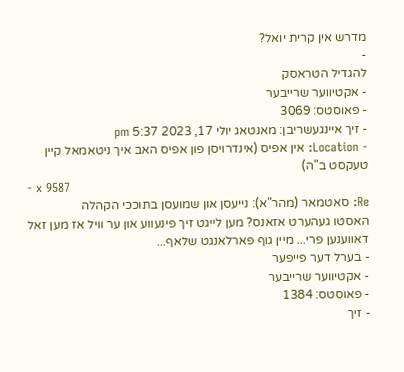מדרש אין קרית יואל?
-
להגדיל הטראסק
- אקטיווער שרייבער
- פאוסטס: 3069
- זיך איינגעשריבן: מאנטאג יולי 17, 2023 5:37 pm
- Location: אין אפיס (אינדרויסן פון אפיס האב איך ניטאמאל קיין טעקסט ב"ה)
- x 9587
Re: סאטמאר (מהר"א): נייעסן און שמועסן בתוככי הקהלה
האסטו געהערט אזאנס? מען לייגט זיך פינעווע און ער וויל אז מען זאל דאווענען פרי... מיין גוף פארלאנגט שלאף...
- בערל דער פייפער
- אקטיווער שרייבער
- פאוסטס: 1384
- זיך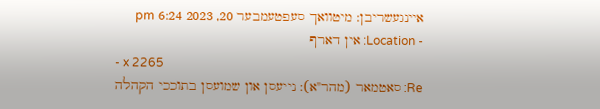איינגעשריבן: מיטוואך סעפטעמבער 20, 2023 6:24 pm
- Location: אין דארף
- x 2265
Re: סאטמאר (מהר"א): נייעסן און שמועסן בתוככי הקהלה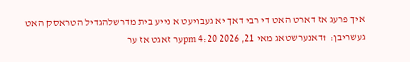איך פרעג אז דארט האט די רבי דאך יא געבויעט א נייע בית מדרשלהגדיל הטראסק האט געשריבן: ↑דאנערשטאג מאי 21, 2026 4:20 pmער זאגט אז ער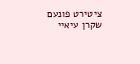ציטירט פונעם שקרן עיאיי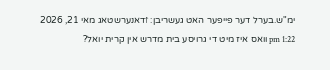ימ"ש.בערל דער פייפער האט געשריבן: ↑דאנערשטאג מאי 21, 2026 1:22 pm וואס איז מיט די גרויסע בית מדרש אין קרית יואל?